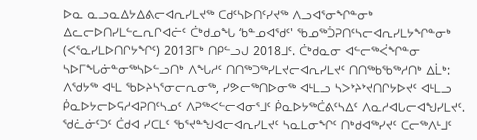ᐅᓇ ᓇᓗᓇᐃᔭᐃᕕᓕᐊᕆᓯᒪᔪᖅ ᑕᑯᑦᓴᐅᑎᑦᓯᔪᖅ ᐱᓗᐊᕐᓂᖏᓐᓂᒃ ᐃᓚᓕᐅᑎᓯᒪᓪᓚᕆᒋᐊᓖᑦ ᑖᒃᑯᓄᖓ ‘ᑲᓐᓄᐊᕐᑯᑦ' ᖃᓄᖅᑑᕈᑎᑦᓴᓕᐊᕆᓯᒪᔭᖏᓐᓂᒃ (ᐸᕐᓇᓯᒪᐅᑎᒋᔭᖏᑦ) 2013ᒥᒃ ᑎᑭᓪᓗᒍ 2018ᒧᑦ. ᑖᒃᑯᓇᓂ ᐊᓪᓕᖅᐹᖏᓐᓂ ᓴᐅᒥᖓᓃᓐᓂᖅᓴᐅᓪᓗᑎᒃ ᐱᖓᓱᑦ ᑎᑎᖅᑐᖅᓯᒪᔪᓕᐊᕆᓯᒪᔪᑦ ᑎᑎᖅᑲᖃᖅᓱᑎᒃ ᐃᒫᒃ: ᐱᖁᔭᖅ ᐊᒻᒪ ᖃᐅᔨᓴᕐᓂᓕᕆᓂᖅ, ᓯᕗᓕᖅᑎᐅᓂᖅ ᐊᒻᒪᓗ ᓴᐳᔾᔨᔾᔪᑎᒋᔭᐅᔪᑦ ᐊᒻᒪᓗ ᑮᓇᐅᔭᓕᐅᕋᓱᐊᕈᑎᑦᓴᓄᑦ ᐱᕈᖅᐸᓪᓕᐊᓂᕐᒧᑦ ᑮᓇᐅᔭᖅᑖᕕᑦᓴᐃᑦ ᐱᓇᓱᐊᒐᓕᐊᖑᓯᒪᔪᑦ. ᖁᓛᓃᑦᑐᑦ ᑖᑯᐊ ᓯᑕᒪᑦ ᖃᕐᔪᓐᖑᐊᓕᐊᕆᓯᒪᔪᑦ ᓴᓇᒪᓂᖏᑦ ᑎᒃᑯᐊᖅᓯᔪᑦ ᑕᓕᖅᐱᒻᒧᑦ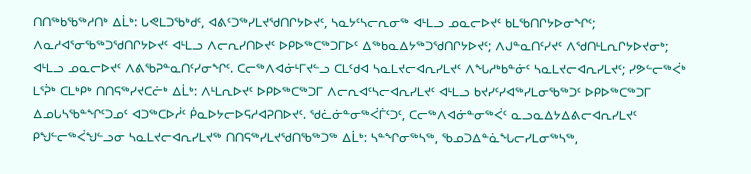ᑎᑎᖅᑲᖃᖅᓱᑎᒃ ᐃᒫᒃ: ᒐᕙᒪᑐᖃᒃᑯᑦ, ᐊᕕᑦᑐᖅᓯᒪᔪᖁᑎᒋᔭᐅᔪᑦ, ᓴᓇᔭᑦᓴᓕᕆᓂᖅ ᐊᒻᒪᓗ ᓄᓇᓕᐅᔪᑦ ᑲᒪᖃᑎᒋᔭᐅᓂᖏᑦ; ᐱᓇᓱᐊᕐᓂᖃᖅᑐᖁᑎᒋᔭᐅᔪᑦ ᐊᒻᒪᓗ ᐱᓕᕆᓯᑎᐅᔪᑦ ᐅᑭᐅᖅᑕᖅᑐᒥᐅᑦ ᐃᖅᑲᓇᐃᔭᖅᑐᖁᑎᒋᔭᐅᔪᑦ; ᐱᒍᓐᓇᑎᑦᓯᔪᑦ ᐱᖁᑎᒻᒪᕆᒋᔭᐅᔪᓂᒃ; ᐊᒻᒪᓗ ᓄᓇᓕᐅᔪᑦ ᐱᕕᖃᕈᓐᓇᑎᑦᓯᓂᖏᑦ. ᑕᓕᖅᐱᐊᓃᒻᒥᔪᓪᓗ ᑕᒪᑦᑯᐊ ᓴᓇᒪᔪᓕᐊᕆᓯᒪᔪᑦ ᐱᖓᓱᒃᑲᓐᓃᑦ ᓴᓇᒪᔪᓕᐊᕆᓯᒪᔪᑦ; ᓯᕗᓪᓕᖅᐹᒃ ᒪᕐᕉᒃ ᑕᒪᒃᑭᒃ ᑎᑎᕋᖅᓯᔪᑕᓖᒃ ᐃᒫᒃ: ᐱᒻᒪᕆᐅᔪᑦ ᐅᑭᐅᖅᑕᖅᑐᒥ ᐱᓕᕆᐊᑦᓴᓕᐊᕆᓯᒪᔪᑦ ᐊᒻᒪᓗ ᑲᔪᓯᑦᓯᐊᖅᓯᒪᓂᖃᖅᑐᑦ ᐅᑭᐅᖅᑕᖅᑐᒥ ᐃᓄᒐᓴᖃᓐᖏᑦᑐᓄᑦ ᐊᑐᖅᑕᐅᓲᑦ ᑮᓇᐅᔭᓕᐅᕋᓱᐊᕈᑎᐅᔪᑦ. ᖁᓛᓃᓐᓂᖅᐹᒦᑦᑐᑦ, ᑕᓕᖅᐱᐊᓃᓐᓂᖅᐹᑦ ᓇᓗᓇᐃᔭᐃᕕᓕᐊᕆᓯᒪᔪᑦ ᑭᖑᓪᓕᖅᐹᖑᓪᓗᓂ ᓴᓇᒪᔪᓕᐊᕆᓯᒪᔪᖅ ᑎᑎᕋᖅᓯᒪᔪᖁᑎᖃᖅᑐᖅ ᐃᒫᒃ: ᓴᓐᖏᓂᖅᓴᖅ, ᖃᓄᑐᐃᓐᓈᖓᓕᓯᒪᓂᖅᓴᖅ,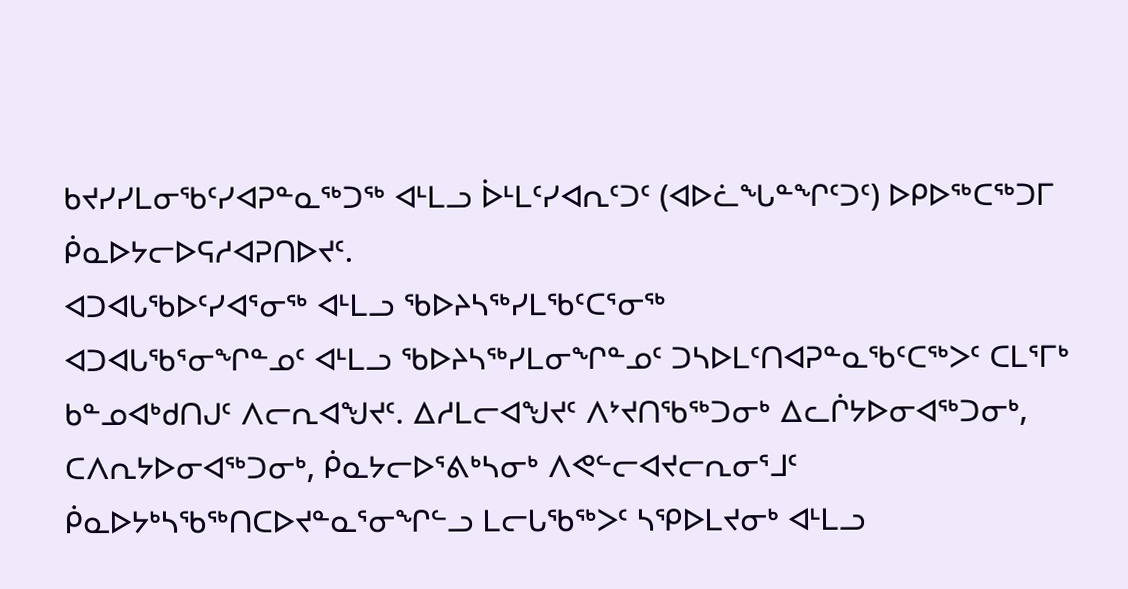ᑲᔪᓯᓯᒪᓂᖃᑦᓯᐊᕈᓐᓇᖅᑐᖅ ᐊᒻᒪᓗ ᐆᒻᒪᑦᓯᐊᕆᑦᑐᑦ (ᐊᐅᓛᖓᓐᖏᑦᑐᑦ) ᐅᑭᐅᖅᑕᖅᑐᒥ ᑮᓇᐅᔭᓕᐅᕋᓱᐊᕈᑎᐅᔪᑦ.
ᐊᑐᐊᒐᖃᐅᑦᓯᐊᕐᓂᖅ ᐊᒻᒪᓗ ᖃᐅᔨᓴᖅᓯᒪᖃᑦᑕᕐᓂᖅ
ᐊᑐᐊᒐᖃᕐᓂᖏᓐᓄᑦ ᐊᒻᒪᓗ ᖃᐅᔨᓴᖅᓯᒪᓂᖏᓐᓄᑦ ᑐᓴᐅᒪᑦᑎᐊᕈᓐᓇᖃᑦᑕᖅᐳᑦ ᑕᒪᕐᒥᒃ ᑲᓐᓄᐊᒃᑯᑎᒍᑦ ᐱᓕᕆᐊᖑᔪᑦ. ᐃᓱᒪᓕᐊᖑᔪᑦ ᐱᔾᔪᑎᖃᖅᑐᓂᒃ ᐃᓚᒌᔭᐅᓂᐊᖅᑐᓂᒃ, ᑕᐱᕆᔭᐅᓂᐊᖅᑐᓂᒃ, ᑮᓇᔭᓕᐅᕐᕕᒃᓴᓂᒃ ᐱᕙᓪᓕᐊᔪᓕᕆᓂᕐᒧᑦ ᑮᓇᐅᔭᒃᓴᖃᖅᑎᑕᐅᔪᓐᓇᕐᓂᖏᓪᓗ ᒪᓕᒐᖃᖅᐳᑦ ᓴᕿᐅᒪᔪᓂᒃ ᐊᒻᒪᓗ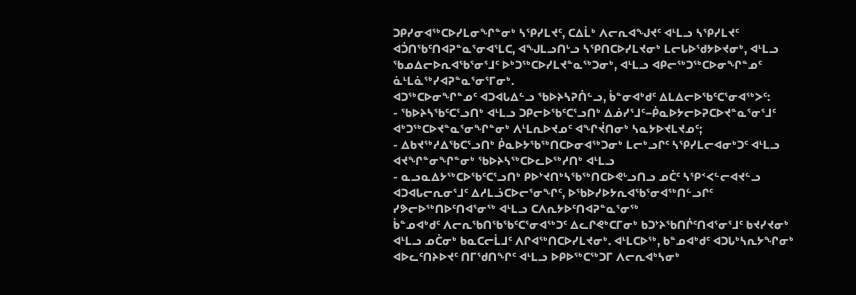ᑐᑭᓯᓂᐊᖅᑕᐅᓯᒪᓂᖏᓐᓂᒃ ᓴᕿᓯᒪᔪᑦ, ᑕᐃᒫᒃ ᐱᓕᕆᐊᖑᔪᑦ ᐊᒻᒪᓗ ᓴᕿᓯᒪᔪᑦ ᐊᑑᑎᖃᑦᑎᐊᕈᓐᓇᕐᓂᐊᕐᒪᑕ, ᐊᖑᒪᓗᑎᒡᓗ ᓴᕿᑎᑕᐅᓯᒪᔪᓂᒃ ᒪᓕᒐᐅᖁᔭᐅᔪᓂᒃ, ᐊᒻᒪᓗ ᖃᓄᐃᓕᐅᕆᐊᖃᕐᓂᕐᒧᑦ ᐅᒃᑐᖅᑕᐅᓯᒪᔪᓐᓇᖅᑐᓂᒃ, ᐊᒻᒪᓗ ᐊᑭᓕᖅᑐᖅᑕᐅᓂᖏᓐᓄᑦ ᓈᒻᒪᓈᖅᓯᐊᕈᓐᓇᕐᓂᕐᒥᓂᒃ.
ᐊᑐᖅᑕᐅᓂᖏᓐᓄᑦ ᐊᑐᐊᒐᐃᓪᓗ ᖃᐅᔨᓴᕈᑏᓪᓗ, ᑳᓐᓂᐊᒃᑯᑦ ᐃᒪᐃᓕᐅᖃᑦᑕᕐᓂᐊᖅᐳᑦ:
- ᖃᐅᔨᓴᖃᑦᑕᕐᓗᑎᒃ ᐊᒻᒪᓗ ᑐᑭᓕᐅᖃᑦᑕᕐᓗᑎᒃ ᐃᓅᓯᕐᒧᑦ−ᑮᓇᐅᔭᓕᐅᕈᑕᐅᔪᓐᓇᕐᓂᕐᒧᑦ ᐊᒃᑐᖅᑕᐅᔪᓐᓇᕐᓂᖏᓐᓂᒃ ᐱᒻᒪᕆᐅᔪᓄᑦ ᐊᖏᔫᑎᓂᒃ ᓴᓇᔭᐅᔪᒪᔪᓄᑦ;
- ᐃᑲᔪᖅᓱᐃᖃᑕᕐᓗᑎᒃ ᑮᓇᐅᔭᖃᖅᑎᑕᐅᓂᐊᖅᑐᓂᒃ ᒪᓕᒃᓗᒋᑦ ᓴᕿᓯᒪᓕᐊᓂᒃᑐᑦ ᐊᒻᒪᓗ ᐊᔪᖏᓐᓂᖏᓐᓂᒃ ᖃᐅᔨᓴᖅᑕᐅᓚᐅᖅᓱᑎᒃ ᐊᒻᒪᓗ
- ᓇᓗᓇᐃᔭᖅᑕᐅᖃᑦᑕᕐᓗᑎᒃ ᑭᐅᔾᔪᑎᒃᓴᖃᖅᑎᑕᐅᕙᒡᓗᑎᓗ ᓄᑖᑦ ᓴᕿᑉᐸᓪᓕᐊᔪᓪᓗ ᐊᑐᐊᒐᓕᕆᓂᕐᒧᑦ ᐃᓱᒪᓘᑕᐅᓕᕐᓂᖏᑦ, ᐅᖃᐅᓯᐅᔭᕆᐊᖃᕐᓂᐊᖅᑎᓪᓗᒋᑦ
ᓯᕗᓕᐅᖅᑎᐅᑦᑎᐊᕐᓂᖅ ᐊᒻᒪᓗ ᑕᐱᕆᔭᐅᑦᑎᐊᕈᓐᓇᕐᓂᖅ
ᑳᓐᓄᐊᒃᑯᑦ ᐱᓕᕆᖃᑎᖃᖃᑦᑕᕐᓂᐊᖅᑐᑦ ᐃᓚᒋᕙᒃᑕᒥᓂᒃ ᑲᑐᔾᔨᖃᑎᒌᑦᑎᐊᕐᓂᕐᒧᑦ ᑲᔪᓯᔪᓂᒃ ᐊᒻᒪᓗ ᓄᑖᓂᒃ ᑲᓇᑕᓕᒫᒧᑦ ᐱᒋᐊᖅᑎᑕᐅᓯᒪᔪᓂᒃ. ᐊᒻᒪᑕᐅᖅ, ᑲᓐᓄᐊᒃᑯᑦ ᐊᑐᒐᒃᓴᕆᔭᖏᓂᒃ ᐊᐅᓚᑦᑎᔨᐅᔪᑦ ᑎᒥᖁᑎᖏᑦ ᐊᒻᒪᓗ ᐅᑭᐅᖅᑕᖅᑐᒥ ᐱᓕᕆᐊᒃᓴᓂᒃ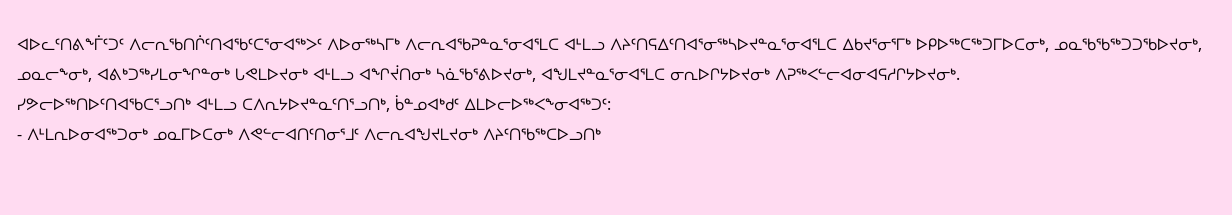ᐊᐅᓚᑦᑎᕕᖕᒦᑦᑐᑦ ᐱᓕᕆᖃᑎᒌᑦᑎᐊᖃᑦᑕᕐᓂᐊᖅᐳᑦ ᐱᐅᓂᖅᓴᒥᒃ ᐱᓕᕆᐊᖃᕈᓐᓇᕐᓂᐊᕐᒪᑕ ᐊᒻᒪᓗ ᐱᔨᑦᑎᕋᐃᑦᑎᐊᕐᓂᖅᓴᐅᔪᓐᓇᕐᓂᐊᕐᒪᑕ ᐃᑲᔪᕐᓂᕐᒥᒃ ᐅᑭᐅᖅᑕᖅᑐᒥᐅᑕᓂᒃ, ᓄᓇᖃᖃᖅᑐᑐᖃᐅᔪᓂᒃ, ᓄᓇᓕᖕᓂᒃ, ᐊᕕᒃᑐᖅᓯᒪᓂᖏᓐᓂᒃ ᒐᕙᒪᐅᔪᓂᒃ ᐊᒻᒪᓗ ᐊᖏᔫᑎᓂᒃ ᓴᓈᖃᕐᕕᐅᔪᓂᒃ, ᐊᖑᒪᔪᓐᓇᕐᓂᐊᕐᒪᑕ ᓂᕆᐅᒋᔭᐅᔪᓂᒃ ᐱᕈᖅᐸᓪᓕᐊᓂᐊᕋᓱᒋᔭᐅᔪᓂᒃ.
ᓯᕗᓕᐅᖅᑎᐅᑦᑎᐊᖃᑕᕐᓗᑎᒃ ᐊᒻᒪᓗ ᑕᐱᕆᔭᐅᔪᓐᓇᑦᑎᕐᓗᑎᒃ, ᑳᓐᓄᐊᒃᑯᑦ ᐃᒪᐅᓕᐅᖅᐸᖕᓂᐊᖅᑐᑦ:
- ᐱᒻᒪᕆᐅᓂᐊᖅᑐᓂᒃ ᓄᓇᒥᐅᑕᓂᒃ ᐱᕙᓪᓕᐊᑎᑦᑎᓂᕐᒧᑦ ᐱᓕᕆᐊᖑᔪᒪᔪᓂᒃ ᐱᔨᑦᑎᖃᖅᑕᐅᓗᑎᒃ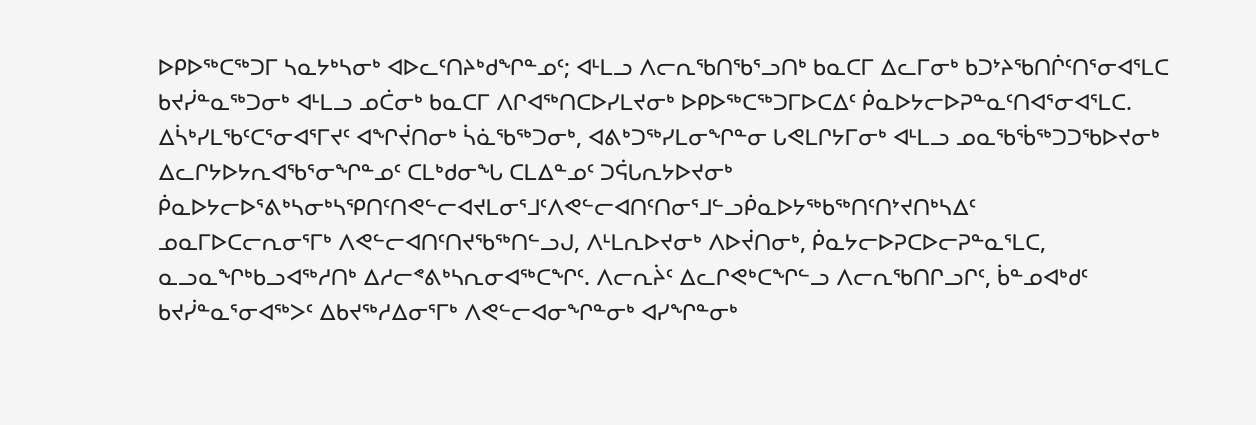ᐅᑭᐅᖅᑕᖅᑐᒥ ᓴᓇᔭᒃᓴᓂᒃ ᐊᐅᓚᑦᑎᔨᒃᑯᖏᓐᓄᑦ; ᐊᒻᒪᓗ ᐱᓕᕆᖃᑎᖃᕐᓗᑎᒃ ᑲᓇᑕᒥ ᐃᓚᒥᓂᒃ ᑲᑐᔾᔨᖃᑎᒌᑦᑎᕐᓂᐊᕐᒪᑕ ᑲᔪᓰᓐᓇᖅᑐᓂᒃ ᐊᒻᒪᓗ ᓄᑖᓂᒃ ᑲᓇᑕᒥ ᐱᒋᐊᖅᑎᑕᐅᓯᒪᔪᓂᒃ ᐅᑭᐅᖅᑕᖅᑐᒥᐅᑕᐃᑦ ᑮᓇᐅᔭᓕᐅᕈᓐᓇᑦᑎᐊᕐᓂᐊᕐᒪᑕ. ᐃᓵᒃᓯᒪᖃᑦᑕᕐᓂᐊᕐᒥᔪᑦ ᐊᖏᔫᑎᓂᒃ ᓵᓈᖃᖅᑐᓂᒃ, ᐊᕕᒃᑐᖅᓯᒪᓂᖏᓐᓂ ᒐᕙᒪᒋᔭᒥᓂᒃ ᐊᒻᒪᓗ ᓄᓇᖃᖄᖅᑐᑐᖃᐅᔪᓂᒃ ᐃᓚᒋᔭᐅᔭᕆᐊᖃᕐᓂᖏᓐᓄᑦ ᑕᒪᒃᑯᓂᖓ ᑕᒪᐃᓐᓄᑦ ᑐᕌᒐᕆᔭᐅᔪᓂᒃ
ᑮᓇᐅᔭᓕᐅᕐᕕᒃᓴᓂᒃᓴᕿᑎᑦᑎᕙᓪᓕᐊᔪᒪᓂᕐᒧᑦᐱᕙᓪᓕᐊᑎᑦᑎᓂᕐᒧᓪᓗᑮᓇᐅᔭᖅᑲᖅᑎᑦᑎᔾᔪᑎᒃᓴᐃᑦ
ᓄᓇᒥᐅᑕᓕᕆᓂᕐᒥᒃ ᐱᕙᓪᓕᐊᑎᑦᑎᔪᖃᖅᑎᓪᓗᒍ, ᐱᒻᒪᕆᐅᔪᓂᒃ ᐱᐅᔫᑎᓂᒃ, ᑮᓇᔭᓕᐅᕈᑕᐅᓕᕈᓐᓇᕐᒪᑕ, ᓇᓗᓇᖏᒃᑲᓗᐊᖅᓱᑎᒃ ᐃᓱᓕᕝᕕᒃᓴᕆᓂᐊᖅᑕᖏᑦ. ᐱᓕᕆᔩᑦ ᐃᓚᒋᕙᒃᑕᖏᓪᓗ ᐱᓕᕆᖃᑎᒋᓗᒋᑦ, ᑳᓐᓄᐊᒃᑯᑦ ᑲᔪᓰᓐᓇᕐᓂᐊᖅᐳᑦ ᐃᑲᔪᖅᓱᐃᓂᕐᒥᒃ ᐱᕙᓪᓕᐊᓂᖏᓐᓂᒃ ᐊᓯᖏᓐᓂᒃ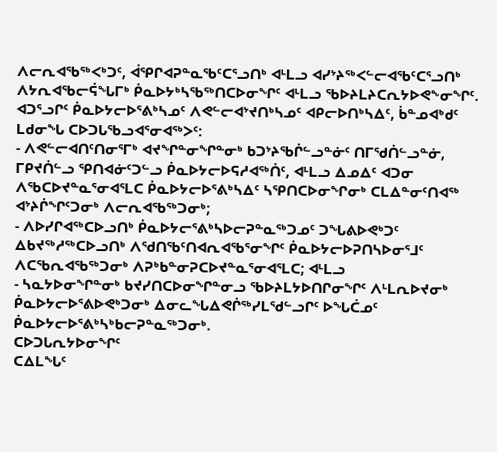ᐱᓕᕆᐊᖃᖅᐸᒃᑐᑦ, ᐋᕿᒋᐊᕈᓐᓇᖃᑦᑕᕐᓗᑎᒃ ᐊᒻᒪᓗ ᐊᓯᔾᔨᖅᐸᓪᓕᐊᖃᑦᑕᕐᓗᑎᒃ ᐱᔭᕆᐊᖃᓕᕌᖓᒥᒃ ᑮᓇᐅᔭᒃᓴᖃᖅᑎᑕᐅᓂᖏᑦ ᐊᒻᒪᓗ ᖃᐅᔨᒪᔨᑕᕆᔭᐅᕙᖕᓂᖏᑦ.
ᐊᑐᕐᓗᒋᑦ ᑮᓇᐅᔭᓕᐅᕐᕕᒃᓴᓄᑦ ᐱᕙᓪᓕᐊᔾᔪᑎᒃᓴᓄᑦ ᐊᑭᓕᐅᑎᒃᓴᐃᑦ, ᑳᓐᓄᐊᒃᑯᑦ ᒪᑯᓂᖓ ᑕᐅᑐᒐᖃᓗᐊᕐᓂᐊᖅᐳᑦ:
- ᐱᕙᓪᓕᐊᑎᑦᑎᓂᕐᒥᒃ ᐊᔪᖏᓐᓂᖏᓐᓂᒃ ᑲᑐᔾᔨᖃᒌᓪᓗᓐᓃᑦ ᑎᒥᖁᑏᓪᓗᓐᓃ, ᒥᑭᔪᑏᓪᓗ ᕿᑎᐊᓃᑦᑐᓪᓗ ᑮᓇᐅᔭᓕᐅᕋᓱᐊᖅᑏᑦ, ᐊᒻᒪᓗ ᐃᓄᐃᑦ ᐊᑐᓂ ᐱᖃᑕᐅᔪᓐᓇᕐᓂᐊᕐᒪᑕ ᑮᓇᐅᔭᓕᐅᕐᕕᒃᓴᐃᑦ ᓴᕿᑎᑕᐅᓂᖏᓂᒃ ᑕᒪᐃᓐᓂᑦᑎᐊᖅ ᐊᔾᔨᒌᖏᑦᑐᓂᒃ ᐱᓕᕆᐊᖃᖅᑐᓂᒃ;
- ᐱᐅᓯᒋᐊᖅᑕᐅᓗᑎᒃ ᑮᓇᐅᔭᓕᕐᕕᒃᓴᐅᓕᕈᓐᓇᖅᑐᓄᑦ ᑐᖓᕕᐅᕙᒃᑐᑦ ᐃᑲᔪᖅᓱᖅᑕᐅᓗᑎᒃ ᐱᖁᑎᖃᑦᑎᐊᕆᐊᖃᕐᓂᖏᑦ ᑮᓇᐅᔭᓕᐅᕈᑎᓴᐅᓂᕐᒧᑦ ᐱᑕᖃᕆᐊᖃᖅᑐᓂᒃ ᐱᕈᒃᑲᓐᓂᕈᑕᐅᔪᓐᓇᕐᓂᐊᕐᒪᑕ; ᐊᒻᒪᓗ
- ᓴᓇᔭᐅᓂᖏᓐᓂᒃ ᑲᔪᓯᑎᑕᐅᓂᖏᓐᓂᓗ ᖃᐅᔨᒪᔭᐅᑎᒋᓂᖏᑦ ᐱᒻᒪᕆᐅᔪᓂᒃ ᑮᓇᐅᔭᓕᐅᕐᕕᐅᕙᒃᑐᓂᒃ ᐃᓂᓚᖓᐃᕙᒌᖅᓯᒪᖁᓪᓗᒋᑦ ᐅᖓᑖᓄᑦ ᑮᓇᐅᔭᓕᐅᕐᕕᒃᓴᒃᑲᓕᕈᓐᓇᖅᑐᓂᒃ.
ᑕᐅᑐᒐᕆᔭᐅᓂᖏᑦ
ᑕᐃᒪᖓᑦ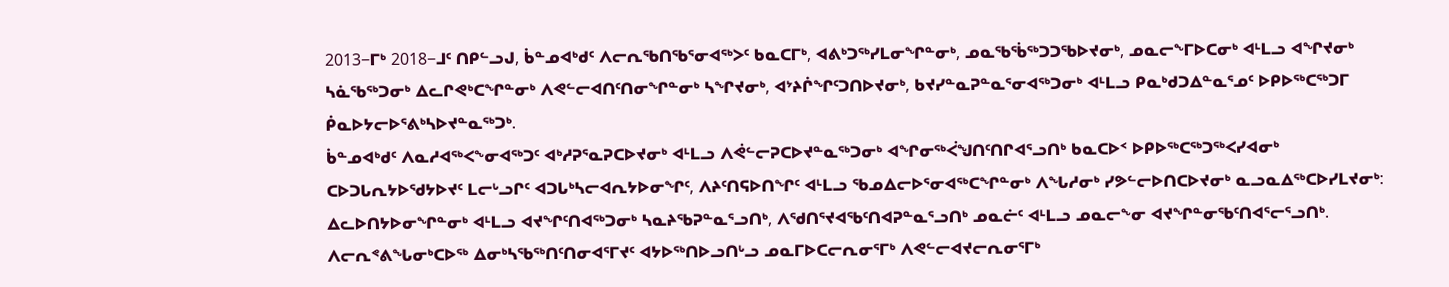2013−ᒥᒃ 2018−ᒧᑦ ᑎᑭᓪᓗᒍ, ᑳᓐᓄᐊᒃᑯᑦ ᐱᓕᕆᖃᑎᖃᕐᓂᐊᖅᐳᑦ ᑲᓇᑕᒥᒃ, ᐊᕕᒃᑐᖅᓯᒪᓂᖏᓐᓂᒃ, ᓄᓇᖃᖄᖅᑐᑐᖃᐅᔪᓂᒃ, ᓄᓇᓕᖕᒥᐅᑕᓂᒃ ᐊᒻᒪᓗ ᐊᖏᔪᓂᒃ ᓴᓈᖃᖅᑐᓂᒃ ᐃᓚᒋᕙᒃᑕᖏᓐᓂᒃ ᐱᕙᓪᓕᐊᑎᑦᑎᓂᖏᓐᓂᒃ ᓴᖏᔪᓂᒃ, ᐊᔾᔨᒌᖏᑦᑐᑎᐅᔪᓂᒃ, ᑲᔪᓯᓐᓇᕈᓐᓇᕐᓂᐊᖅᑐᓂᒃ ᐊᒻᒪᓗ ᑭᓇᒃᑯᑐᐃᓐᓇᕐᓄᑦ ᐅᑭᐅᖅᑕᖅᑐᒥ ᑮᓇᐅᔭᓕᐅᕐᕕᒃᓴᐅᔪᓐᓇᖅᑐᒃ.
ᑳᓐᓄᐊᒃᑯᑦ ᐱᓇᓱᐊᖅᐸᖕᓂᐊᖅᑐᑦ ᐊᒃᓱᕈᕐᓇᕈᑕᐅᔪᓂᒃ ᐊᒻᒪᓗ ᐱᕚᓪᓕᕈᑕᐅᔪᓐᓇᖅᑐᓂᒃ ᐊᖏᓂᖅᐹᖑᑎᑦᑎᒋᐊᕐᓗᑎᒃ ᑲᓇᑕᐅᑉ ᐅᑭᐅᖅᑕᖅᑐᖅᐸᓯᐊᓂᒃ ᑕᐅᑐᒐᕆᔭᐅᖁᔭᐅᔪᑦ ᒪᓕᒡᓗᒋᑦ ᐊᑐᒐᒃᓴᓕᐊᕆᔭᐅᓂᖏᑦ, ᐱᔨᑦᑎᕋᐅᑎᖏᑦ ᐊᒻᒪᓗ ᖃᓄᐃᓕᐅᕐᓂᐊᖅᑕᖏᓐᓂᒃ ᐱᖓᓱᓂᒃ ᓯᕗᓪᓕᐅᑎᑕᐅᔪᓂᒃ ᓇᓗᓇᐃᖅᑕᐅᓯᒪᔪᓂᒃ: ᐃᓚᐅᑎᔭᐅᓂᖏᓐᓂᒃ ᐊᒻᒪᓗ ᐊᔪᖏᑦᑎᐊᖅᑐᓂᒃ ᓴᓇᔨᖃᕈᓐᓇᕐᓗᑎᒃ, ᐱᖁᑎᕐᔪᐊᖃᑦᑎᐊᕈᓐᓇᕐᓗᑎᒃ ᓄᓇᓖᑦ ᐊᒻᒪᓗ ᓄᓇᓕᖕᓂ ᐊᔪᖏᓐᓂᖃᑦᑎᐊᕐᓕᕐᓗᑎᒃ.
ᐱᓕᕆᕝᕕᖓᓂᒃᑕᐅᖅ ᐃᓂᒃᓴᖃᖅᑎᑦᑎᓂᐊᕐᒥᔪᑦ ᐊᔭᐅᖅᑎᐅᓗᑎᒡᓗ ᓄᓇᒥᐅᑕᓕᕆᓂᕐᒥᒃ ᐱᕙᓪᓕᐊᔪᓕᕆᓂᕐᒥᒃ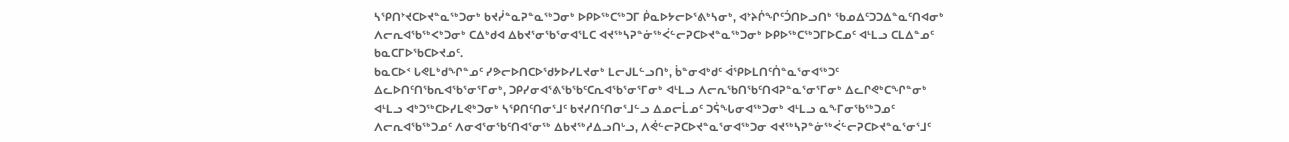ᓴᕿᑎᔾᔪᑕᐅᔪᓐᓇᖅᑐᓂᒃ ᑲᔪᓰᓐᓇᕈᓐᓇᖅᑐᓂᒃ ᐅᑭᐅᖅᑕᖅᑐᒥ ᑮᓇᐅᔭᓕᐅᕐᕕᒃᓴᓂᒃ, ᐊᔾᔨᒌᖏᑦᑑᑎᐅᓗᑎᒃ ᖃᓄᐃᑦᑐᑐᐃᓐᓇᑦᑎᐊᓂᒃ ᐱᓕᕆᐊᖃᖅᐸᒃᑐᓂᒃ ᑕᐃᒃᑯᐊ ᐃᑲᔪᕐᓂᖃᕐᓂᐊᕐᒪᑕ ᐊᔪᖅᓴᕈᓐᓃᖅᐹᓪᓕᕈᑕᐅᔪᓐᓇᖅᑐᓂᒃ ᐅᑭᐅᖅᑕᖅᑐᒥᐅᑕᓄᑦ ᐊᒻᒪᓗ ᑕᒪᐃᓐᓄᑦ ᑲᓇᑕᒥᐅᖃᑕᐅᔪᓄᑦ.
ᑲᓇᑕᐅᑉ ᒐᕙᒪᒃᑯᖏᓐᓄᑦ ᓯᕗᓕᐅᑎᑕᐅᖁᔭᐅᓯᒪᔪᓂᒃ ᒪᓕᒍᒪᓪᓗᑎᒃ, ᑳᓐᓂᐊᒃᑯᑦ ᐋᕿᐅᒪᑎᑦᑏᓐᓇᕐᓂᐊᖅᑐᑦ ᐃᓚᐅᑎᑦᑎᖃᕆᐊᖃᕐᓂᕐᒥᓂᒃ, ᑐᑭᓯᓂᐊᕐᕕᖃᖃᑦᑕᕆᐊᖃᕐᓂᕐᒥᓂᒃ ᐊᒻᒪᓗ ᐱᓕᕆᖃᑎᖃᑦᑎᐊᕈᓐᓇᕐᓂᕐᒥᓂᒃ ᐃᓚᒋᕙᒃᑕᖏᓐᓂᒃ ᐊᒻᒪᓗ ᐊᒃᑐᖅᑕᐅᓯᒪᕙᒃᑐᓂᒃ ᓴᕿᑎᑦᑎᓂᕐᒧᑦ ᑲᔪᓯᑎᑦᑎᓂᕐᒧᓪᓗ ᐃᓄᓕᒫᓄᑦ ᑐᕌᖓᓂᐊᖅᑐᓂᒃ ᐊᒻᒪᓗ ᓇᖕᒥᓂᖃᖅᑐᓄᑦ ᐱᓕᕆᐊᖃᖅᑐᓄᑦ ᐱᓂᐊᕐᓂᖃᑦᑎᐊᕐᓂᖅ ᐃᑲᔪᖅᓱᐃᓗᑎᒡᓗ, ᐱᕚᓪᓕᕈᑕᐅᔪᓐᓇᕐᓂᐊᖅᑐᓂ ᐊᔪᖅᓴᕈᓐᓃᖅᐹᓪᓕᕈᑕᐅᔪᓐᓇᕐᓂᕐᒧᑦ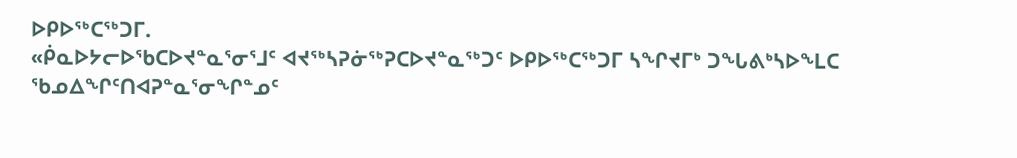ᐅᑭᐅᖅᑕᖅᑐᒥ.
«ᑮᓇᐅᔭᓕᐅᖃᑕᐅᔪᓐᓇᕐᓂᕐᒧᑦ ᐊᔪᖅᓴᕈᓃᖅᕈᑕᐅᔪᓐᓇᖅᑐᑦ ᐅᑭᐅᖅᑕᖅᑐᒥ ᓴᖏᔪᒥᒃ ᑐᖓᕕᒃᓴᐅᖕᒪᑕ ᖃᓄᐃᖏᑦᑎᐊᕈᓐᓇᕐᓂᖏᓐᓄᑦ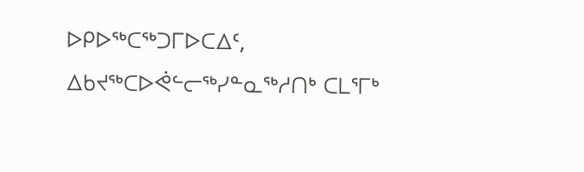ᐅᑭᐅᖅᑕᖅᑐᒥᐅᑕᐃᑦ, ᐃᑲᔪᖅᑕᐅᕚᓪᓕᖅᓯᓐᓇᖅᓱᑎᒃ ᑕᒪᕐᒥᒃ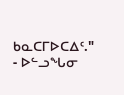ᑲᓇᑕᒥᐅᑕᐃᑦ."
- ᐅᓪᓗᖓᓂ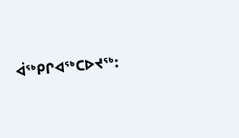ᐋᖅᑭᒋᐊᖅᑕᐅᔪᖅ: